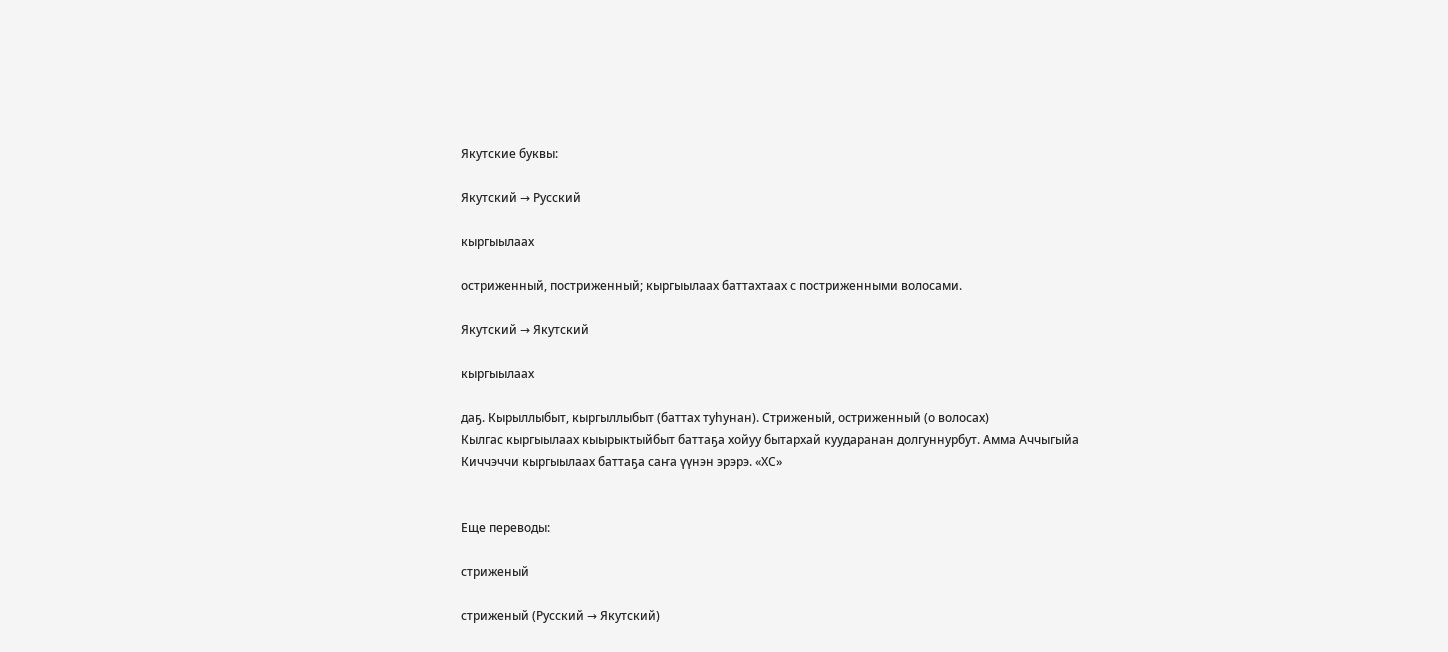Якутские буквы:

Якутский → Русский

кыргыылаах

остриженный, постриженный; кыргыылаах баттахтаах с постриженными волосами.

Якутский → Якутский

кыргыылаах

даҕ. Кырыллыбыт, кыргыллыбыт (баттах туһунан). Стриженый, остриженный (о волосах)
Кылгас кыргыылаах кыырыктыйбыт баттаҕа хойуу бытархай куударанан долгуннурбут. Амма Аччыгыйа
Киччэччи кыргыылаах баттаҕа саҥа үүнэн эрэрэ. «ХС»


Еще переводы:

стриженый

стриженый (Русский → Якутский)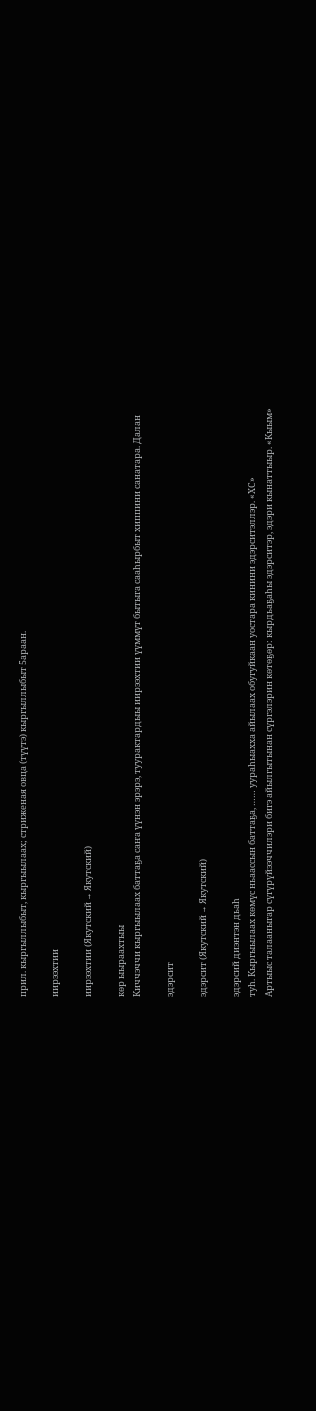прил. кыргыллыбыт, кыргыылаах; стриженая овца (түүтэ) кыргыллыбыт 5араан.

иирээхтии

иирээхтии (Якутский → Якутский)

көр ыыраахтыы
Киччэччи кыргыылаах баттаҕа саҥа үүнэн эрэрэ, туурактардыы иирээхтии үүммүт бытыга сааһырбыт хиппини санатара. Далан

эдэрсит

эдэрсит (Якутский → Якутский)

эдэрсий диэнтэн дьаһ
туһ. Кыргыылаах көмүс ньаассын баттаҕа, …… уураһыахха айылаах обугуйкаан уостара кинини эдэрситэллэр. «ХС»
Артыыс талааныгар сүгүрүйээччилэри бигэ айылгытынан сүргэлэрин көтөҕөр: кырдьаҕаһы эдэрситэр, эдэри кынаттыыр. «Кыым»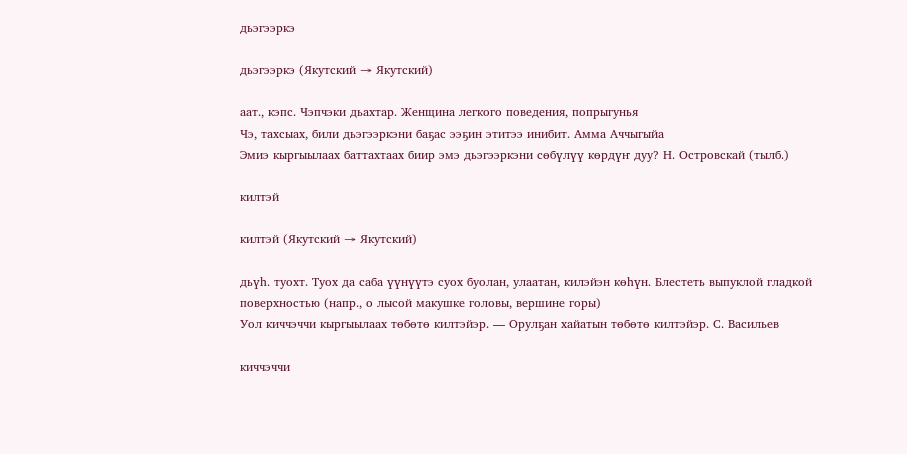дьэгээркэ

дьэгээркэ (Якутский → Якутский)

аат., кэпс. Чэпчэки дьахтар. Женщина легкого поведения, попрыгунья
Чэ, тахсыах, били дьэгээркэни баҕас ээҕин этитээ инибит. Амма Аччыгыйа
Эмиэ кыргыылаах баттахтаах биир эмэ дьэгээркэни сөбүлүү көрдүҥ дуу? Н. Островскай (тылб.)

килтэй

килтэй (Якутский → Якутский)

дьүһ. туохт. Туох да саба үүнүүтэ суох буолан, улаатан, килэйэн көһүн. Блестеть выпуклой гладкой поверхностью (напр., о лысой макушке головы, вершине горы)
Уол киччэччи кыргыылаах төбөтө килтэйэр. — Орулҕан хайатын төбөтө килтэйэр. С. Васильев

киччэччи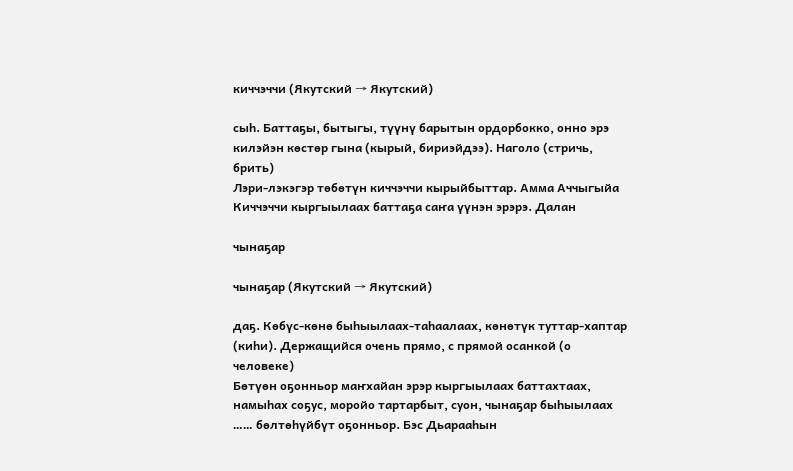киччэччи (Якутский → Якутский)

сыһ. Баттаҕы, бытыгы, түүнү барытын ордорбокко, онно эрэ килэйэн көстөр гына (кырый, бириэйдээ). Наголо (стричь, брить)
Лэри-лэкэгэр төбөтүн киччэччи кырыйбыттар. Амма Аччыгыйа
Киччэччи кыргыылаах баттаҕа саҥа үүнэн эрэрэ. Далан

чынаҕар

чынаҕар (Якутский → Якутский)

даҕ. Көбүс-көнө быһыылаах-таһаалаах, көнөтүк туттар-хаптар (киһи). Держащийся очень прямо, с прямой осанкой (о человеке)
Бөтүөн оҕонньор маҥхайан эрэр кыргыылаах баттахтаах, намыһах соҕус, моройо тартарбыт, суон, чынаҕар быһыылаах …… бөлтөһүйбүт оҕонньор. Бэс Дьарааһын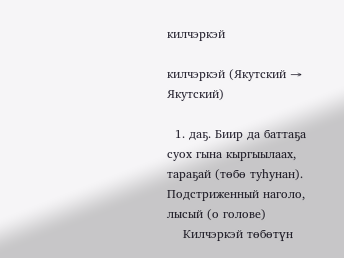килчэркэй

килчэркэй (Якутский → Якутский)

  1. даҕ. Биир да баттаҕа суох гына кыргыылаах, тараҕай (төбө туһунан). Подстриженный наголо, лысый (о голове)
    Килчэркэй төбөтүн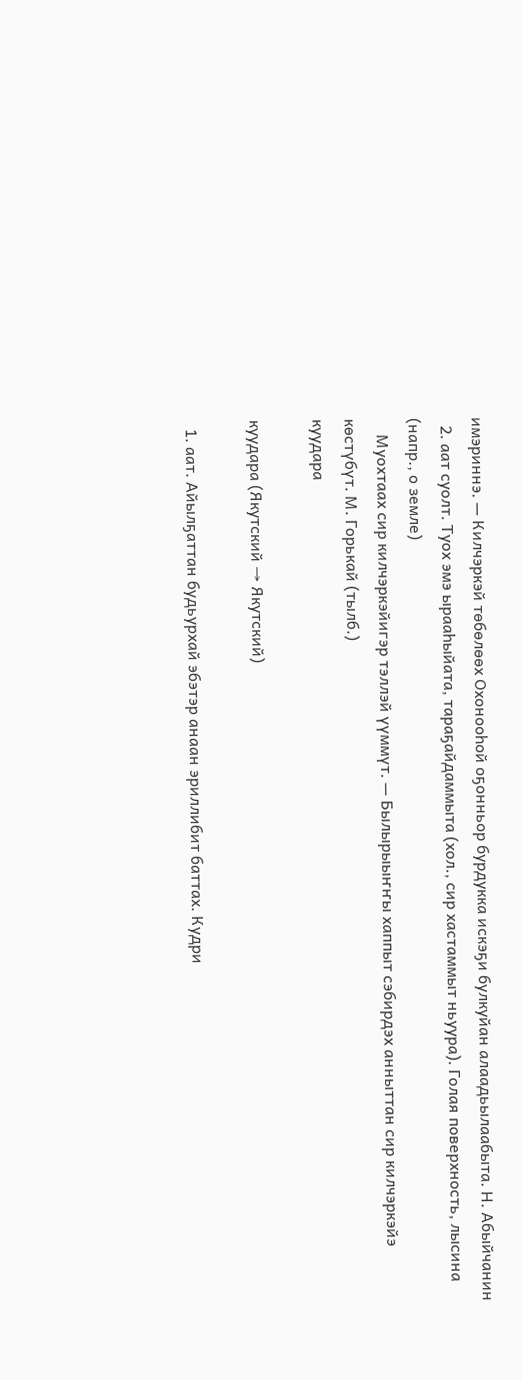имэриннэ. — Килчэркэй төбөлөөх Охонооһой оҕонньор бурдукка искэҕи булкуйан алаадьылаабыта. Н. Абыйчанин
  2. аат суолт. Туох эмэ ырааһыйата, тараҕайдаммыта (хол., сир хастаммыт ньуура). Голая поверхность, лысина (напр., о земле)
    Муохтаах сир килчэркэйигэр тэллэй үүммүт. — Былырыыҥҥы хаппыт сэбирдэх анныттан сир килчэркэйэ көстүбүт. М. Горькай (тылб.)
куудара

куудара (Якутский → Якутский)

  1. аат. Айылҕаттан будьурхай эбэтэр анаан эриллибит баттах. Кудри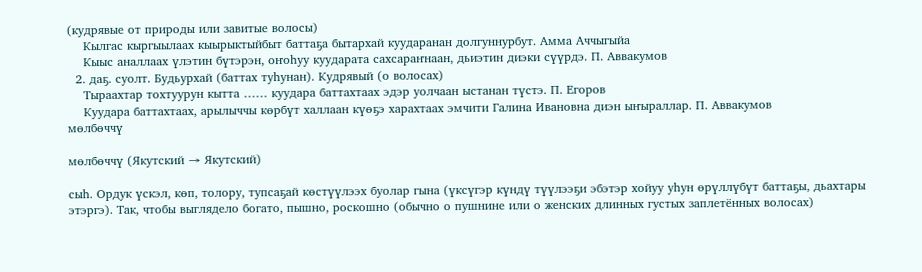(кудрявые от природы или завитые волосы)
    Кылгас кыргыылаах кыырыктыйбыт баттаҕа бытархай куударанан долгуннурбут. Амма Аччыгыйа
    Кыыс аналлаах үлэтин бүтэрэн, оҥоһуу куударата сахсараҥнаан, дьиэтин диэки сүүрдэ. П. Аввакумов
  2. даҕ. суолт. Будьурхай (баттах туһунан). Кудрявый (о волосах)
    Тыраахтар тохтуурун кытта …… куудара баттахтаах эдэр уолчаан ыстанан түстэ. П. Егоров
    Куудара баттахтаах, арылыччы көрбүт халлаан күөҕэ харахтаах эмчити Галина Ивановна диэн ыҥыраллар. П. Аввакумов
мөлбөччү

мөлбөччү (Якутский → Якутский)

сыһ. Ордук үскэл, көп, толору, тупсаҕай көстүүлээх буолар гына (үксүгэр күндү түүлээҕи эбэтэр хойуу уһун өрүллүбүт баттаҕы, дьахтары этэргэ). Так, чтобы выглядело богато, пышно, роскошно (обычно о пушнине или о женских длинных густых заплетённых волосах)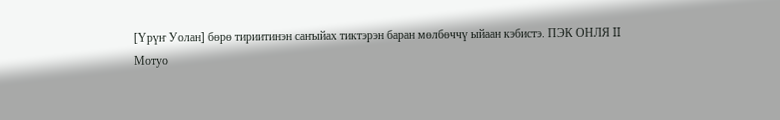[Үрүҥ Уолан] бөрө тириитинэн саҥыйах тиктэрэн баран мөлбөччү ыйаан кэбистэ. ПЭК ОНЛЯ II
Мотуо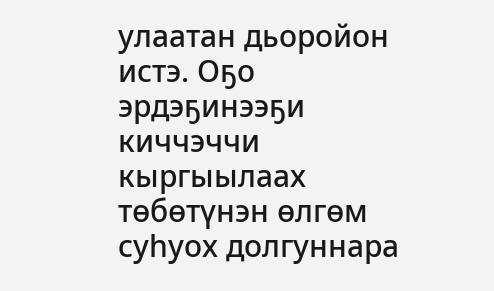улаатан дьоройон истэ. Оҕо эрдэҕинээҕи киччэччи кыргыылаах төбөтүнэн өлгөм суһуох долгуннара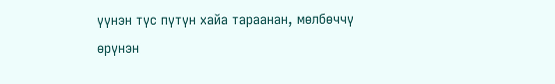үүнэн түс пүтүн хайа тараанан, мөлбөччү өрүнэн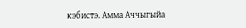кэбистэ. Амма Аччыгыйа